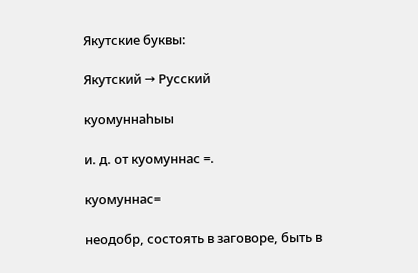Якутские буквы:

Якутский → Русский

куомуннаһыы

и. д. от куомуннас =.

куомуннас=

неодобр, состоять в заговоре, быть в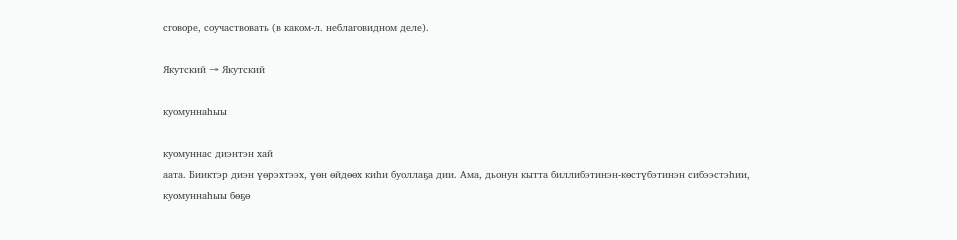сговоре, соучаствовать (в каком-л. неблаговидном деле).

Якутский → Якутский

куомуннаһыы

куомуннас диэнтэн хай
аата. Бииктэр диэн үөрэхтээх, үөн өйдөөх киһи буоллаҕа дии. Ама, дьонун кытта биллибэтинэн-көстүбэтинэн сибээстэһии, куомуннаһыы бөҕө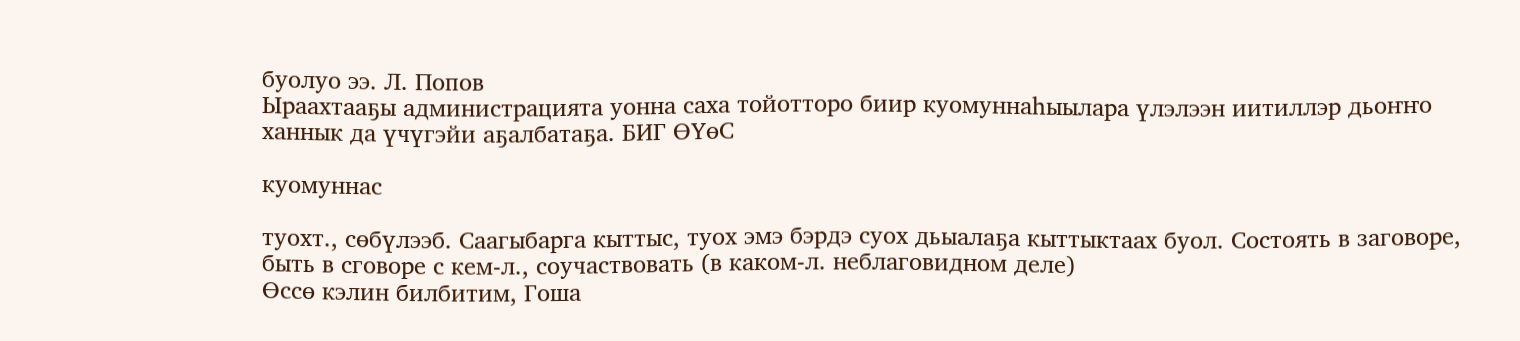буолуо ээ. Л. Попов
Ыраахтааҕы администрацията уонна саха тойотторо биир куомуннаһыылара үлэлээн иитиллэр дьоҥҥо ханнык да үчүгэйи аҕалбатаҕа. БИГ ӨҮөС

куомуннас

туохт., сөбүлээб. Саагыбарга кыттыс, туох эмэ бэрдэ суох дьыалаҕа кыттыктаах буол. Состоять в заговоре, быть в сговоре с кем-л., соучаствовать (в каком-л. неблаговидном деле)
Өссө кэлин билбитим, Гоша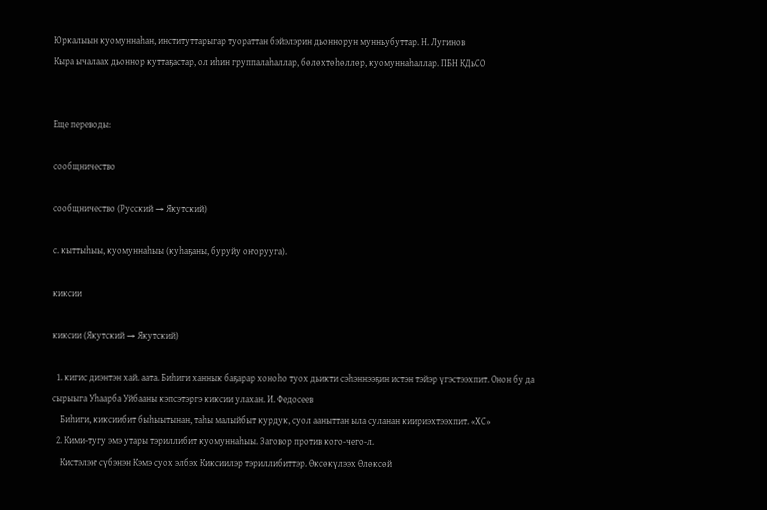Юркалыын куомуннаһан, институттарыгар туораттан бэйэлэрин дьоннорун мунньубуттар. Н. Лугинов
Кыра ычалаах дьоннор куттаҕастар, ол иһин группалаһаллар, бөлөхтөһөллөр, куомуннаһаллар. ПБН КДьСО


Еще переводы:

сообщничество

сообщничество (Русский → Якутский)

с. кыттыһыы, куомуннаһыы (куһаҕаны, буруйу оҥорууга).

киксии

киксии (Якутский → Якутский)

  1. кигис диэнтэн хай. аата. Биһиги ханнык баҕарар хоноһо туох дьикти сэһэннээҕин истэн тэйэр үгэстээхпит. Онон бу да сырыыга Уһаарба Уйбааны кэпсэтэргэ киксии улахан. И. Федосеев
    Биһиги, киксиибит быһыытынан, таһы малыйбыт курдук, суол ааныттан ыла суланан киириэхтээхпит. «ХС»
  2. Кими-тугу эмэ утары тэриллибит куомуннаһыы. Заговор против кого-чего-л.
    Кистэлэҥ сүбэнэн Кэмэ суох элбэх Киксиилэр тэриллибиттэр. Өксөкүлээх Өлөксөй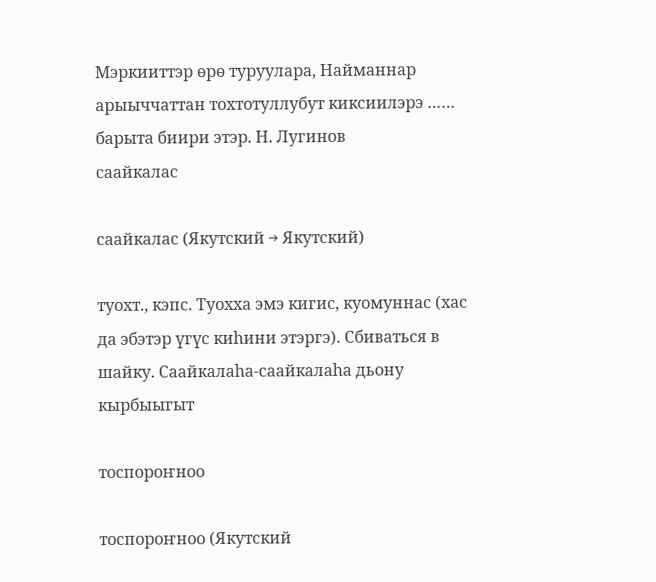Мэркииттэр өрө туруулара, Найманнар арыыччаттан тохтотуллубут киксиилэрэ …… барыта биири этэр. Н. Лугинов
саайкалас

саайкалас (Якутский → Якутский)

туохт., кэпс. Туохха эмэ кигис, куомуннас (хас да эбэтэр үгүс киһини этэргэ). Сбиваться в шайку. Саайкалаһа-саайкалаһа дьону кырбыыгыт

тоспороҥноо

тоспороҥноо (Якутский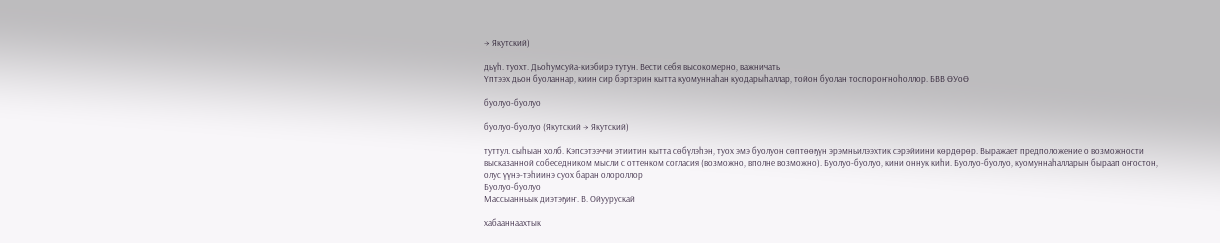→ Якутский)

дьүһ. туохт. Дьоһумсуйа-киэбирэ тутун. Вести себя высокомерно, важничать
Үптээх дьон буоланнар, киин сир бэртэрин кытта куомуннаһан куодарыһаллар, тойон буолан тоспороҥноһоллор. БВВ ӨУоӨ

буолуо-буолуо

буолуо-буолуо (Якутский → Якутский)

туттул. сыһыан холб. Кэпсэтээччи этиитин кытта сөбүлэһэн, туох эмэ буолуон сөптөөҕүн эрэмньилээхтик сэрэйиини көрдөрөр. Выражает предположение о возможности высказанной собеседником мысли с оттенком согласия (возможно, вполне возможно). Буолуо-буолуо, кини оннук киһи. Буолуо-буолуо, куомуннаһалларын быраап оҥостон, олус үүнэ-тэһиинэ суох баран олороллор
Буолуо-буолуо
Массыанньык диэтэҕиҥ. В. Ойуурускай

хабааннаахтык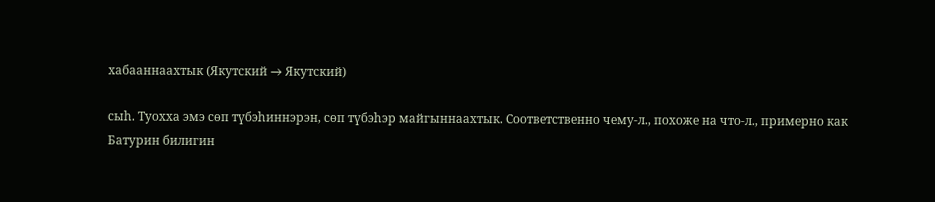хабааннаахтык (Якутский → Якутский)

сыһ. Туохха эмэ сөп түбэһиннэрэн, сөп түбэһэр майгыннаахтык. Соответственно чему-л., похоже на что-л., примерно как
Батурин билигин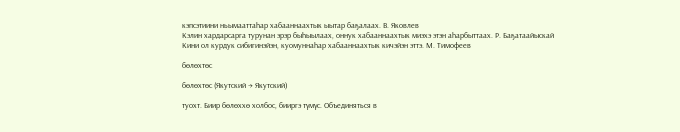кэпсэтиини ньымааттаһар хабааннаахтык ыытар баҕалаах. В. Яковлев
Кэлин хардарсарга турунан эрэр быһыылаах, оннук хабааннаахтык миэхэ этэн аһарбыттаах. Р. Баҕатаайыскай
Кини ол курдук сибигинэйэн, куомуннаһар хабааннаахтык кичэйэн эттэ. М. Тимофеев

бөлөхтөс

бөлөхтөс (Якутский → Якутский)

туохт. Биир бөлөххө холбос, бииргэ түмүс. Объединяться в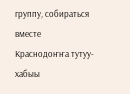группу, собираться вместе
Краснодоҥҥа тутуу-хабыы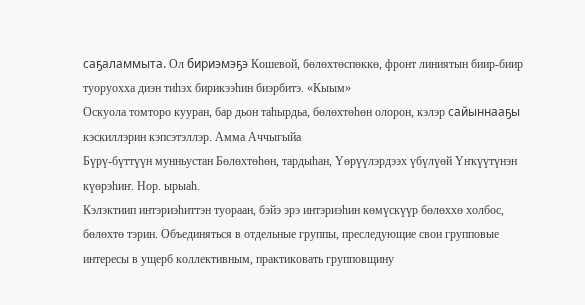саҕаламмыта. Ол бириэмэҕэ Кошевой, бөлөхтөспөккө, фронт линиятын биир-биир туоруохха диэн тиһэх бирикээһин биэрбитэ. «Кыым»
Оскуола томторо кууран, бар дьон таһырдьа, бөлөхтөһөн олорон, кэлэр сайыннааҕы кэскиллэрин кэпсэтэллэр. Амма Аччыгыйа
Бүрү-бүттүүн мунньустан Бөлөхтөһөн, тардыһан, Үөрүүлэрдээх үбүлүөй Үҥкүүтүнэн күөрэһиҥ. Нор. ырыаһ.
Кэлэктиип интэриэһиттэн туораан, бэйэ эрэ интэриэһин көмүскүүр бөлөххө холбос, бөлөхтө тэрин. Объединяться в отдельные группы, преследующие свои групповые интересы в ущерб коллективным, практиковать групповщину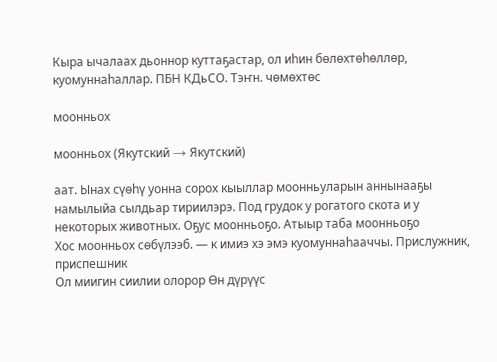Кыра ычалаах дьоннор куттаҕастар, ол иһин бөлөхтөһөллөр, куомуннаһаллар. ПБН КДьСО. Тэҥн. чөмөхтөс

моонньох

моонньох (Якутский → Якутский)

аат. Ынах сүөһү уонна сорох кыыллар моонньуларын аннынааҕы намылыйа сылдьар тириилэрэ. Под грудок у рогатого скота и у некоторых животных. Оҕус моонньоҕо. Атыыр таба моонньоҕо
Хос моонньох сөбүлээб. — к имиэ хэ эмэ куомуннаһааччы. Прислужник, приспешник
Ол миигин сиилии олорор Өн дүрүүс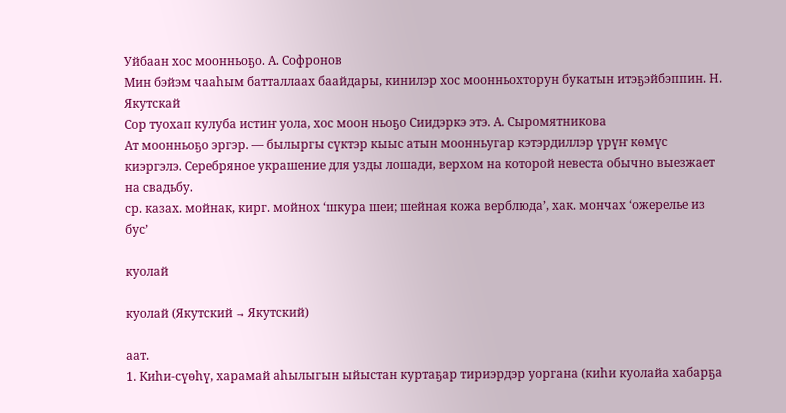Уйбаан хос моонньоҕо. А. Софронов
Мин бэйэм чааһым батталлаах баайдары, кинилэр хос моонньохторун букатын итэҕэйбэппин. Н. Якутскай
Сор туохап кулуба истиҥ уола, хос моон ньоҕо Сиидэркэ этэ. А. Сыромятникова
Ат моонньоҕо эргэр. — былыргы сүктэр кыыс атын моонньугар кэтэрдиллэр үрүҥ көмүс киэргэлэ. Серебряное украшение для узды лошади, верхом на которой невеста обычно выезжает на свадьбу.
ср. казах. мойнак, кирг. мойнох ‘шкура шеи; шейная кожа верблюда’, хак. мончах ‘ожерелье из бус’

куолай

куолай (Якутский → Якутский)

аат.
1. Киһи-сүөһү, харамай аһылыгын ыйыстан куртаҕар тириэрдэр уоргана (киһи куолайа хабарҕа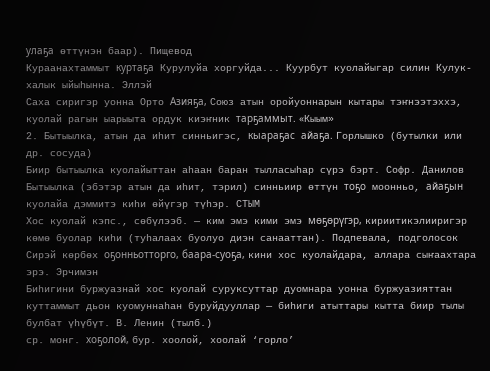улаҕа өттүнэн баар). Пищевод
Кураанахтаммыт куртаҕа Курулуйа хоргуйда... Куурбут куолайыгар силин Кулук-халык ыйыһынна. Эллэй
Саха сиригэр уонна Орто Азияҕа, Союз атын оройуоннарын кытары тэҥнээтэххэ, куолай рагын ыарыыта ордук киэҥник тарҕаммыт. «Кыым»
2. Бытыылка, атын да иһит синньигэс, кыараҕас айаҕа. Горлышко (бутылки или др. сосуда)
Биир бытыылка куолайыттан аһаан баран тылласыһар сүрэ бэрт. Софр. Данилов
Бытыылка (эбэтэр атын да иһит, тэрил) синньиир өттүн тоҕо моонньо, айаҕын куолайа дэммитэ киһи өйүгэр түһэр. СТЫМ
Хос куолай кэпс., сөбүлээб. — ким эмэ кими эмэ мөҕөрүгэр, кириитикэлииригэр көмө буолар киһи (туһалаах буолуо диэн санааттан). Подпевала, подголосок
Сирэй көрбөх оҕонньотторго, баара-суоҕа, кини хос куолайдара, аллара сыҥаахтара эрэ. Эрчимэн
Биһигини буржуазнай хос куолай суруксуттар дуомнара уонна буржуазияттан куттаммыт дьон куомуннаһан буруйдууллар — биһиги атыттары кытта биир тылы булбат үһүбүт. В. Ленин (тылб.)
ср. монг. хоҕолой, бур. хоолой, хоолай ‘горло’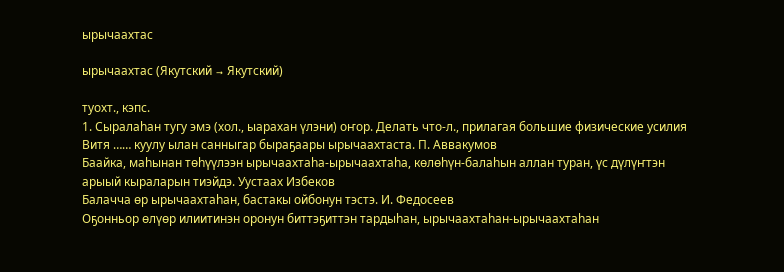ырычаахтас

ырычаахтас (Якутский → Якутский)

туохт., кэпс.
1. Сыралаһан тугу эмэ (хол., ыарахан үлэни) оҥор. Делать что-л., прилагая большие физические усилия
Витя …… куулу ылан санныгар быраҕаары ырычаахтаста. П. Аввакумов
Баайка, маһынан төһүүлээн ырычаахтаһа-ырычаахтаһа, көлөһүн-балаһын аллан туран, үс дүлүҥтэн арыый кыраларын тиэйдэ. Уустаах Избеков
Балачча өр ырычаахтаһан, бастакы ойбонун тэстэ. И. Федосеев
Оҕонньор өлүөр илиитинэн оронун биттэҕиттэн тардыһан, ырычаахтаһан-ырычаахтаһан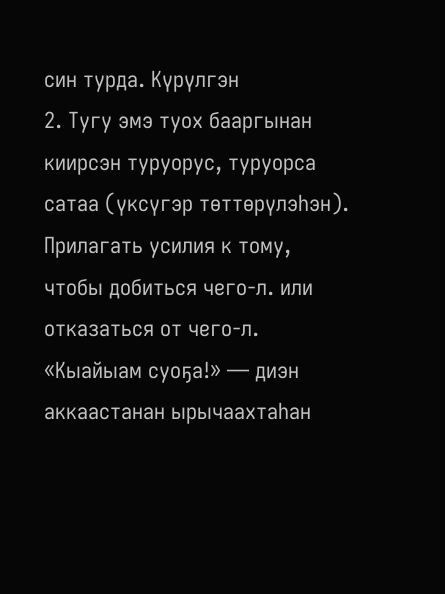син турда. Күрүлгэн
2. Тугу эмэ туох бааргынан киирсэн туруорус, туруорса сатаа (үксүгэр төттөрүлэһэн). Прилагать усилия к тому, чтобы добиться чего-л. или отказаться от чего-л. «Кыайыам суоҕа!» — диэн аккаастанан ырычаахтаһан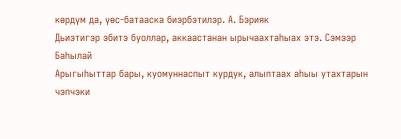көрдүм да, үөс-батааска биэрбэтилэр. А. Бэрияк
Дьиэтигэр эбитэ буоллар, аккаастанан ырычаахтаһыах этэ. Сэмээр Баһылай
Арыгыһыттар бары, куомуннаспыт курдук, алыптаах аһыы утахтарын чэпчэки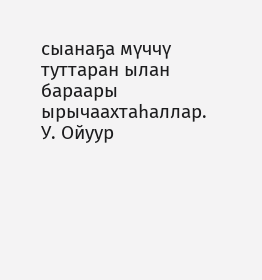сыанаҕа мүччү туттаран ылан бараары ырычаахтаһаллар. У. Ойуур